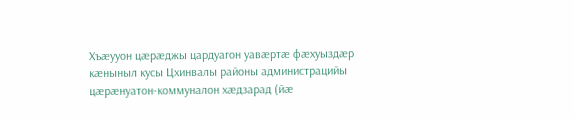Хъæууон цæрæджы цардуагон уавæртæ фæхуыздæр кæныныл кусы Цхинвалы районы администрацийы цæрæнуатон-коммуналон хæдзарад (йæ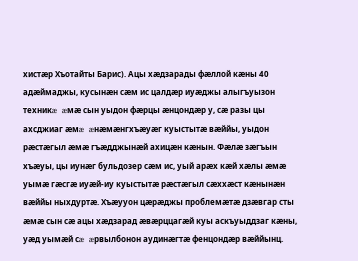хистæр Хъотайты Барис). Ацы хæдзарады фæллой кæны 40 адæймаджы, кусынæн сæм ис цалдæр иуæджы алыгъуызон техникæ æмæ сын уыдон фæрцы æнцондæр у, сæ разы цы ахсджиаг æмæ æнæмæнгхъæуæг куыстытæ вæййы, уыдон рæстæгыл æмæ гъæдджынæй ахицæн кæнын. Фæлæ зæгъын хъæуы, цы иунæг бульдозер сæм ис, уый арæх кæй хæлы æмæ уымæ гæсгæ иуæй-иу куыстытæ рæстæгыл сæххæст кæнынæн вæййы ныхдуртæ. Хъæууон цæрæджы проблемæтæ дзæвгар сты æмæ сын сæ ацы хæдзарад æвæрццагæй куы аскъуыддзаг кæны, уæд уымæй сæ æрвылбонон аудинæгтæ фенцондæр вæййынц.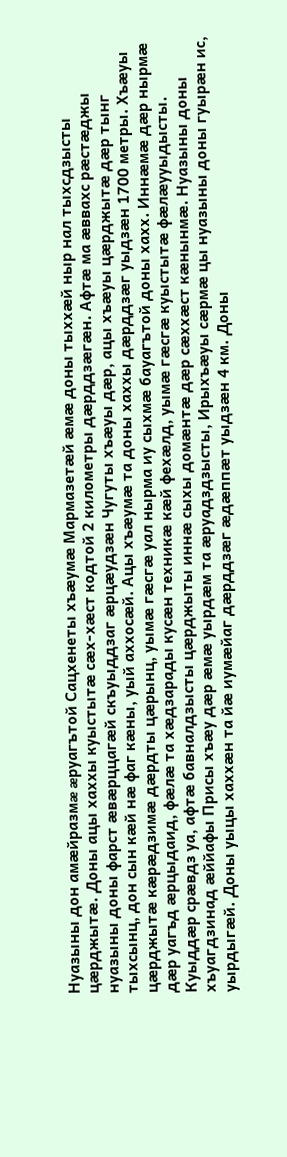Нуазыны дон амæйразмæ æруагътой Сацхенеты хъæумæ Мармазетæй æмæ доны тыххæй ныр нал тыхсдзысты цæрджытæ. Доны ацы хаххы куыстытæ сæх-хæст кодтой 2 километры дæрддзæгæн. Афтæ ма æввахс рæстæджы нуазыны доны фарст æвæрццагæй скъуыддзаг æрцæудзæн Чугуты хъæуы дæр, ацы хъæуы цæрджытæ дæр тынг тыхсынц, дон сын кæй нæ фаг кæны, уый аххосæй. Ацы хъæумæ та доны хаххы дæрддзæг уыдзæн 1700 метры. Хъæуы цæрджытæ кæрæдзимæ дæрдты цæрынц, уымæ гæсгæ уал нырма иу сыхмæ бауагътой доны хахх. Иннæмæ дæр нырмæ дæр уагъд æрцыдаид, фæлæ та хæдзарады кусæн техникæ кæй фехæлд, уымæ гæсгæ куыстытæ фæлæууыдысты. Куыддæр срæвдз уа, афтæ бавналдзысты цæрджыты иннæ сыхы домæнтæ дæр сæххæст кæнынмæ. Нуазыны доны хъуагдзинад æййафы Присы хъæу дæр æмæ уырдæм та æруадздзысты, Ирыхъæуы сæрмæ цы нуазыны доны гуырæн ис, уырдыгæй. Доны уыцы хаххæн та йæ иумæйаг дæрддзæг æдæппæт уыдзæн 4 км. Доны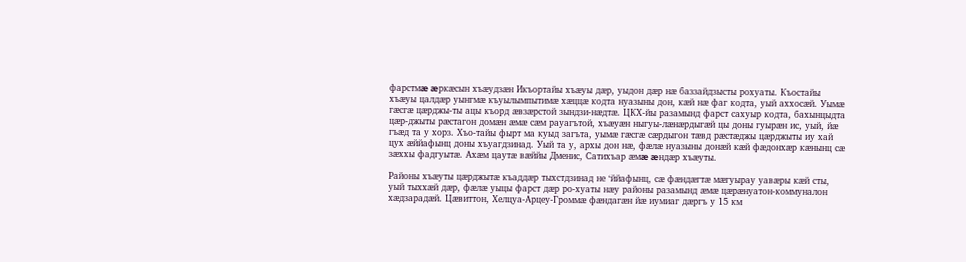фарстмæ æркæсын хъæудзæн Икъортайы хъæуы дæр, уыдон дæр нæ баззайдзысты рохуаты. Къостайы хъæуы цалдæр уынгмæ къуылымпытимæ хæццæ кодта нуазыны дон, кæй нæ фаг кодта, уый аххосæй. Уымæ гæсгæ цæрджы-ты ацы къорд æвзæрстой зындзи-нæдтæ. ЦКХ-йы разамынд фарст сахуыр кодта, бахынцыдта цæр-джыты рæстагон домæн æмæ сæм рауагътой, хъæуæн ныгуы-лæнæрдыгæй цы доны гуырæн ис, уый, йæ гъæд та у хорз. Хъо-тайы фырт ма куыд загъта, уымæ гæсгæ сæрдыгон тæвд рæстæджы цæрджыты иу хай цух æййафынц доны хъуагдзинад. Уый та у, архы дон нæ, фæлæ нуазыны донæй кæй фæдонхæр кæнынц сæ зæххы фадгуытæ. Ахæм цаутæ вæййы Дменис, Сатихъар æмæ æндæр хъæуты.

Районы хъæуты цæрджытæ къаддæр тыхстдзинад не ‘ййафынц, сæ фæндæгтæ мæгуырау уавæры кæй сты, уый тыххæй дæр, фæлæ уыцы фарст дæр ро-хуаты нæу районы разамынд æмæ цæрæнуатон-коммуналон хæдзарадæй. Цæвиттон, Хелцуа-Арцеу-Громмæ фæндагæн йæ иумиаг дæргъ у 15 км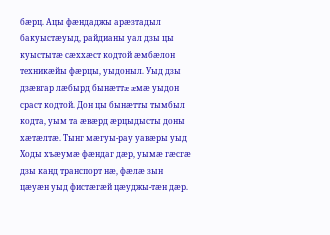бæрц. Ацы фæндаджы арæзтадыл бакуыстæуыд, райдианы уал дзы цы куыстытæ сæххæст кодтой æмбæлон техникæйы фæрцы, уыдоныл. Уыд дзы дзæвгар лæбырд бынæттæ æмæ уыдон сраст кодтой. Дон цы бынæтты тымбыл кодта, уым та æвæрд æрцыдысты доны хæтæлтæ. Тынг мæгуы-рау уавæры уыд Ходы хъæумæ фæндаг дæр, уымæ гæсгæ дзы канд транспорт нæ, фæлæ зын цæуæн уыд фистæгæй цæуджы-тæн дæр.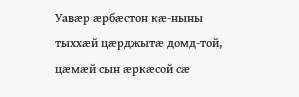Уавæр æрбæстон кæ-ныны тыххæй цæрджытæ домд-той, цæмæй сын æркæсой сæ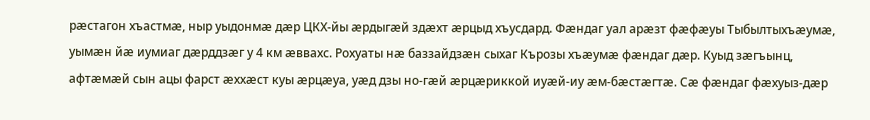рæстагон хъастмæ, ныр уыдонмæ дæр ЦКХ-йы æрдыгæй здæхт æрцыд хъусдард. Фæндаг уал арæзт фæфæуы Тыбылтыхъæумæ, уымæн йæ иумиаг дæрддзæг у 4 км æввахс. Рохуаты нæ баззайдзæн сыхаг Кърозы хъæумæ фæндаг дæр. Куыд зæгъынц, афтæмæй сын ацы фарст æххæст куы æрцæуа, уæд дзы но-гæй æрцæриккой иуæй-иу æм-бæстæгтæ. Сæ фæндаг фæхуыз-дæр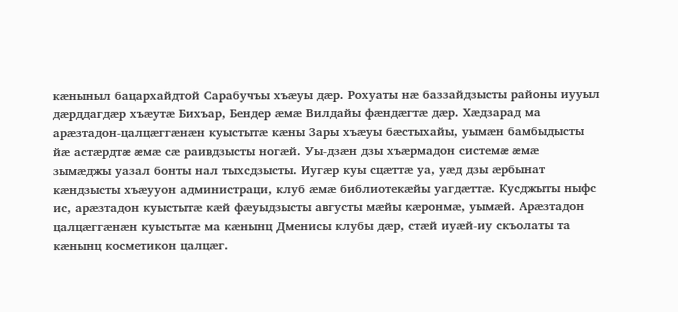кæныныл бацархайдтой Сарабучъы хъæуы дæр. Рохуаты нæ баззайдзысты районы иууыл дæрддагдæр хъæутæ Бихъар, Бендер æмæ Вилдайы фæндæгтæ дæр. Хæдзарад ма арæзтадон-цалцæггæнæн куыстытæ кæны Зары хъæуы бæстыхайы, уымæн бамбыдысты йæ астæрдтæ æмæ сæ раивдзысты ногæй. Уы-дзæн дзы хъæрмадон системæ æмæ зымæджы уазал бонты нал тыхсдзысты. Иугæр куы сцæттæ уа, уæд дзы æрбынат кæндзысты хъæууон администраци, клуб æмæ библиотекæйы уагдæттæ. Кусджыты ныфс ис, арæзтадон куыстытæ кæй фæуыдзысты августы мæйы кæронмæ, уымæй. Арæзтадон цалцæггæнæн куыстытæ ма кæнынц Дменисы клубы дæр, стæй иуæй-иу скъолаты та кæнынц косметикон цалцæг.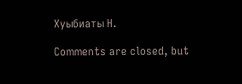Хуыбиаты Н.

Comments are closed, but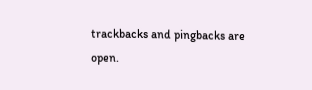trackbacks and pingbacks are open.